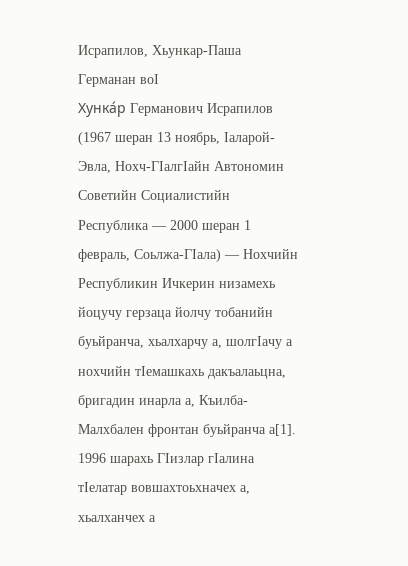Исрапилов, Хьункар-Паша Германан воӀ
Хунка́р Германович Исрапилов (1967 шеран 13 ноябрь, Ӏаларой-Эвла, Нохч-ГӀалгӀайн Автономин Советийн Социалистийн Республика — 2000 шеран 1 февраль, Соьлжа-ГӀала) — Нохчийн Республикин Ичкерин низамехь йоцучу герзаца йолчу тобанийн буьйранча, хьалхарчу а, шолгӀачу а нохчийн тӀемашкахь дакъалаьцна, бригадин инарла а, Къилба-Малхбален фронтан буьйранча а[1]. 1996 шарахь ГӀизлар гӀалина тӀелатар вовшахтоьхначех а, хьалханчех а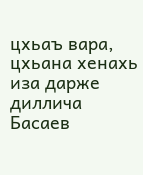цхьаъ вара, цхьана хенахь иза дарже диллича Басаев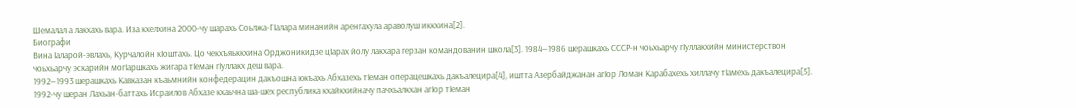Шемалал а лакхахь вара. Иза кхелхина 2000-чу шарахь Соьлжа-ГӀалара минанийн аренгахула араволуш иккхина[2].
Биографи
Вина Ӏаларой-эвлахь, Курчалойн кӀоштахь. Цо чекхъяьккхина Орджоникидзе цӀарах йолу лакхара герзан командованин школа[3]. 1984—1986 шерашкахь СССР-н чоьхьарчу гӀуллакхийн министерствон чоьхьарчу эскарийн могӀаршкахь жигара тӀеман гӀуллакх деш вара.
1992—1993 шерашкахь Кавказан къаьмнийн конфедерацин дакъошна юкъахь Абхазехь тӀеман операцешкахь дакъалецира[4], иштта Азербайджанан агӀор Ломан Карабахехь хиллачу тӀамехь дакъалецира[5].
1992-чу шеран Лахьан-баттахь Исраилов Абхазе кхаьчна ша-шех республика кхайкхийначу пачхьалкхан агӀор тӀеман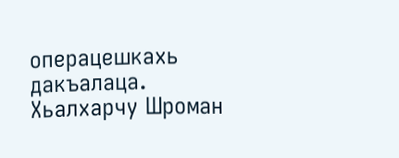операцешкахь дакъалаца. Хьалхарчу Шроман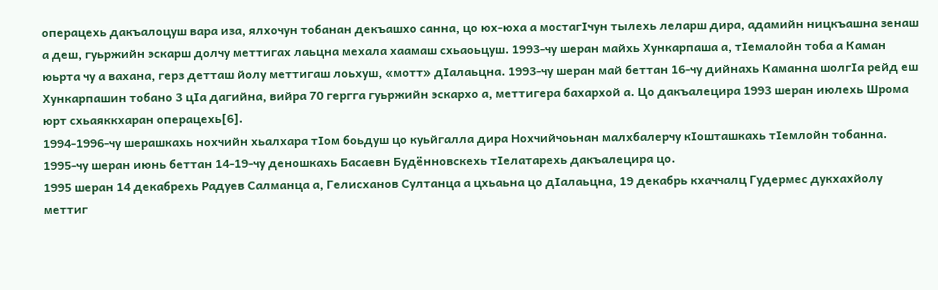операцехь дакъалоцуш вара иза, ялхочун тобанан декъашхо санна, цо юх-юха а мостагӀчун тылехь леларш дира, адамийн ницкъашна зенаш а деш, гуьржийн эскарш долчу меттигах лаьцна мехала хаамаш схьаоьцуш. 1993-чу шеран майхь Хункарпаша а, тӀемалойн тоба а Каман юьрта чу а вахана, герз детташ йолу меттигаш лоьхуш, «мотт» дӀалаьцна. 1993-чу шеран май беттан 16-чу дийнахь Каманна шолгӀа рейд еш Хункарпашин тобано 3 цӀа дагийна, вийра 70 гергга гуьржийн эскархо а, меттигера бахархой а. Цо дакъалецира 1993 шеран июлехь Шрома юрт схьаяккхаран операцехь[6].
1994-1996-чу шерашкахь нохчийн хьалхара тӀом боьдуш цо куьйгалла дира Нохчийчоьнан малхбалерчу кӀошташкахь тӀемлойн тобанна.
1995-чу шеран июнь беттан 14-19-чу деношкахь Басаевн Будённовскехь тӀелатарехь дакъалецира цо.
1995 шеран 14 декабрехь Радуев Салманца а, Гелисханов Султанца а цхьаьна цо дӀалаьцна, 19 декабрь кхаччалц Гудермес дукхахйолу меттиг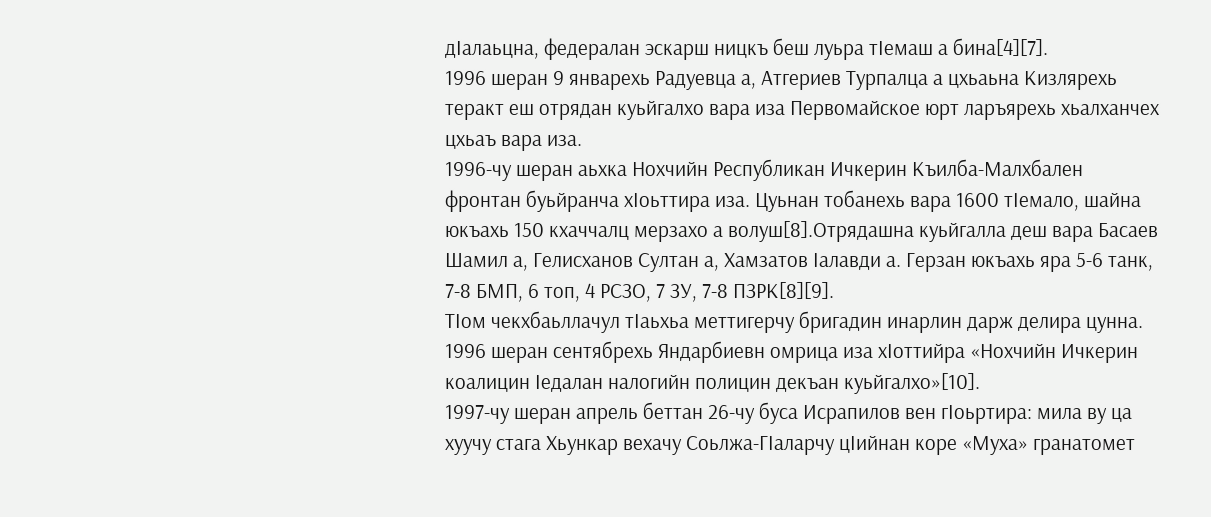дӀалаьцна, федералан эскарш ницкъ беш луьра тӀемаш а бина[4][7].
1996 шеран 9 январехь Радуевца а, Атгериев Турпалца а цхьаьна Кизлярехь теракт еш отрядан куьйгалхо вара иза Первомайское юрт ларъярехь хьалханчех цхьаъ вара иза.
1996-чу шеран аьхка Нохчийн Республикан Ичкерин Къилба-Малхбален фронтан буьйранча хӀоьттира иза. Цуьнан тобанехь вара 1600 тӀемало, шайна юкъахь 150 кхаччалц мерзахо а волуш[8].Отрядашна куьйгалла деш вара Басаев Шамил а, Гелисханов Султан а, Хамзатов Ӏалавди а. Герзан юкъахь яра 5-6 танк, 7-8 БМП, 6 топ, 4 РСЗО, 7 ЗУ, 7-8 ПЗРК[8][9].
ТӀом чекхбаьллачул тӀаьхьа меттигерчу бригадин инарлин дарж делира цунна.
1996 шеран сентябрехь Яндарбиевн омрица иза хӀоттийра «Нохчийн Ичкерин коалицин Ӏедалан налогийн полицин декъан куьйгалхо»[10].
1997-чу шеран апрель беттан 26-чу буса Исрапилов вен гӀоьртира: мила ву ца хуучу стага Хьункар вехачу Соьлжа-ГӀаларчу цӀийнан коре «Муха» гранатомет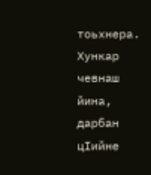тоьхнера. Хункар чевнаш йина, дарбан цӀийне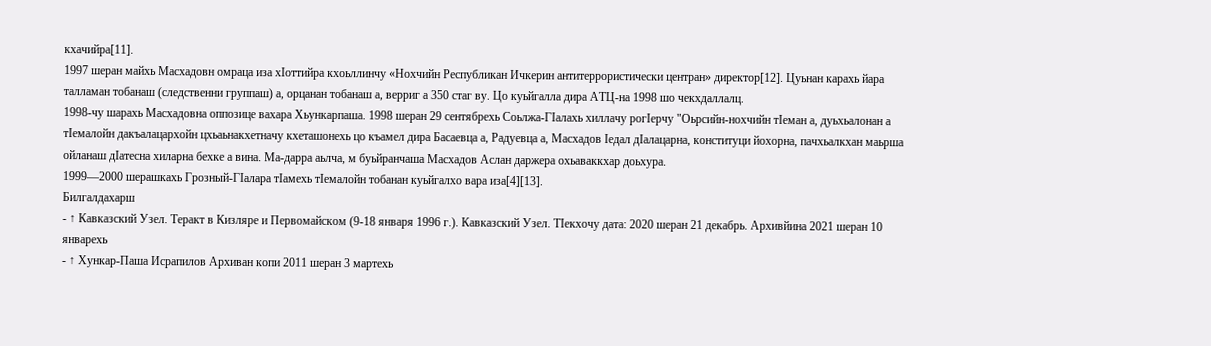кхачийра[11].
1997 шеран майхь Масхадовн омраца иза хӀоттийра кхоьллинчу «Нохчийн Республикан Ичкерин антитеррористически центран» директор[12]. Цуьнан карахь йара талламан тобанаш (следственни группаш) а, орцанан тобанаш а, верриг а 350 стаг ву. Цо куьйгалла дира АТЦ-на 1998 шо чекхдаллалц.
1998-чу шарахь Масхадовна оппозице вахара Хьункарпаша. 1998 шеран 29 сентябрехь Соьлжа-ГӀалахь хиллачу рогӀерчу "Оьрсийн-нохчийн тӀеман а, дуьхьалонан а тӀемалойн дакъалацархойн цхьаьнакхетначу кхеташонехь цо къамел дира Басаевца а, Радуевца а, Масхадов Ӏедал дӀалацарна, конституци йохорна, пачхьалкхан маьрша ойланаш дӀатесна хиларна бехке а вина. Ма-дарра аьлча, м буьйранчаша Масхадов Аслан даржера охьаваккхар доьхура.
1999—2000 шерашкахь Грозный-ГӀалара тӀамехь тӀемалойн тобанан куьйгалхо вара иза[4][13].
Билгалдахарш
- ↑ Кавказский Узел. Теракт в Кизляре и Первомайском (9-18 января 1996 г.). Кавказский Узел. ТӀекхочу дата: 2020 шеран 21 декабрь. Архивйина 2021 шеран 10 январехь
- ↑ Хункар-Паша Исрапилов Архиван копи 2011 шеран 3 мартехь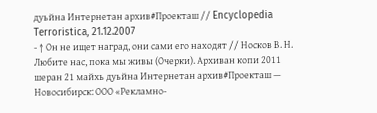дуьйна Интернетан архив#Проекташ // Encyclopedia Terroristica, 21.12.2007
- ↑ Он не ищет наград, они сами его находят // Носков В. Н. Любите нас, пока мы живы (Очерки). Архиван копи 2011 шеран 21 майхь дуьйна Интернетан архив#Проекташ — Новосибирск: ООО «Рекламно-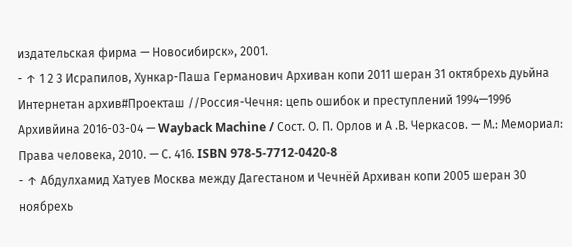издательская фирма — Новосибирск», 2001.
- ↑ 1 2 3 Исрапилов, Хункар-Паша Германович Архиван копи 2011 шеран 31 октябрехь дуьйна Интернетан архив#Проекташ //Россия-Чечня: цепь ошибок и преступлений 1994—1996 Архивйина 2016-03-04 — Wayback Machine / Сост. О. П. Орлов и А .В. Черкасов. — М.: Мемориал: Права человека, 2010. — С. 416. ISBN 978-5-7712-0420-8
- ↑ Абдулхамид Хатуев Москва между Дагестаном и Чечнёй Архиван копи 2005 шеран 30 ноябрехь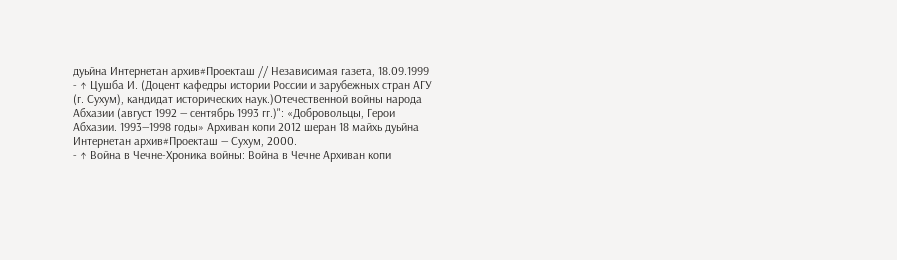дуьйна Интернетан архив#Проекташ // Независимая газета, 18.09.1999
- ↑ Цушба И. (Доцент кафедры истории России и зарубежных стран АГУ (г. Сухум), кандидат исторических наук.)Отечественной войны народа Абхазии (август 1992 — сентябрь 1993 гг.)": «Добровольцы, Герои Абхазии. 1993—1998 годы» Архиван копи 2012 шеран 18 майхь дуьйна Интернетан архив#Проекташ — Сухум, 2000.
- ↑ Война в Чечне-Хроника войны: Война в Чечне Архиван копи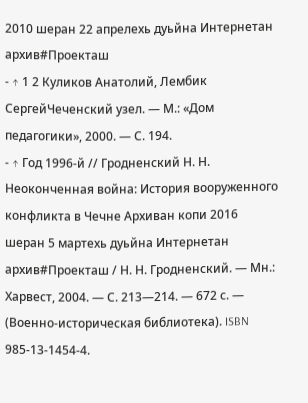2010 шеран 22 апрелехь дуьйна Интернетан архив#Проекташ
- ↑ 1 2 Куликов Анатолий, Лембик СергейЧеченский узел. — М.: «Дом педагогики», 2000. — С. 194.
- ↑ Год 1996-й // Гродненский Н. Н. Неоконченная война: История вооруженного конфликта в Чечне Архиван копи 2016 шеран 5 мартехь дуьйна Интернетан архив#Проекташ / Н. Н. Гродненский. — Мн.: Харвест, 2004. — С. 213—214. — 672 с. — (Военно-историческая библиотека). ISBN 985-13-1454-4.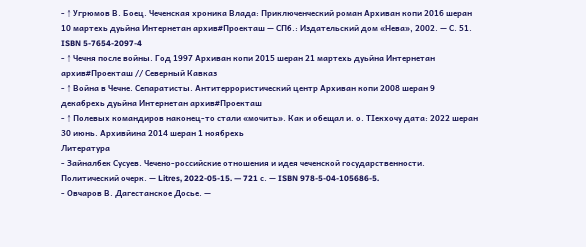- ↑ Угрюмов В. Боец. Чеченская хроника Влада: Приключенческий роман Архиван копи 2016 шеран 10 мартехь дуьйна Интернетан архив#Проекташ — СПб.: Издательский дом «Нева», 2002. — С. 51. ISBN 5-7654-2097-4
- ↑ Чечня после войны. Год 1997 Архиван копи 2015 шеран 21 мартехь дуьйна Интернетан архив#Проекташ // Северный Кавказ
- ↑ Война в Чечне. Сепаратисты. Антитеррористический центр Архиван копи 2008 шеран 9 декабрехь дуьйна Интернетан архив#Проекташ
- ↑ Полевых командиров наконец-то стали «мочить». Как и обещал и. о. ТӀекхочу дата: 2022 шеран 30 июнь. Архивйина 2014 шеран 1 ноябрехь
Литература
- Зайналбек Сусуев. Чечено-российские отношения и идея чеченской государственности. Политический очерк. — Litres, 2022-05-15. — 721 с. — ISBN 978-5-04-105686-5.
- Овчаров В. Дагестанское Досье. —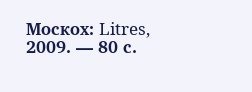Москох: Litres, 2009. — 80 с.